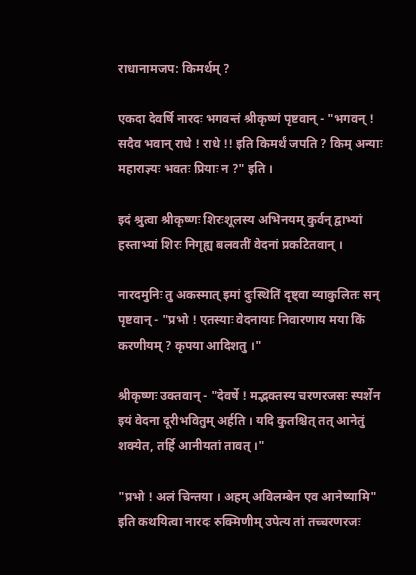राधानामजप: किमर्थम् ?

एकदा देवर्षि नारदः भगवन्तं श्रीकृष्णं पृष्टवान् - "भगवन् ! सदैव भवान् राधे ! राधे !! इति किमर्थं जपति ? किम् अन्याः महाराज्ञ्यः भवतः प्रियाः न ?" इति ।

इदं श्रुत्वा श्रीकृष्णः शिरःशूलस्य अभिनयम् कुर्वन् द्वाभ्यां हस्ताभ्यां शिरः निगृह्य बलवतीं वेदनां प्रकटितवान् ।

नारदमुनिः तु अकस्मात् इमां दुःस्थितिं दृष्ट्वा व्याकुलितः सन् पृष्टवान् - "प्रभो ! एतस्याः वेदनायाः निवारणाय मया किं करणीयम् ? कृपया आदिशतु ।"

श्रीकृष्णः उक्तवान् - "देवर्षे ! मद्भक्तस्य चरणरजसः स्पर्शेन इयं वेदना दूरीभवितुम् अर्हति । यदि कुतश्चित् तत् आनेतुं शक्येत, तर्हि आनीयतां तावत् ।"

"प्रभो ! अलं चिन्तया । अहम् अविलम्बेन एव आनेष्यामि" इति कथयित्वा नारदः रुक्मिणीम् उपेत्य तां तच्चरणरजः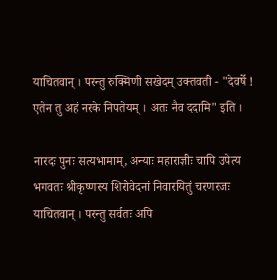याचितवान् । परन्तु रुक्मिणी सखेदम् उक्तवती - "देवर्षे ! एतेन तु अहं नरके निपतेयम् । अतः नैव ददामि" इति ।

नारदः पुनः सत्यभामाम्, अन्याः महाराज्ञीः चापि उपेत्य भगवतः श्रीकृष्णस्य शिरोवेदनां निवारयितुं चरणरजः याचितवान् । परन्तु सर्वतः अपि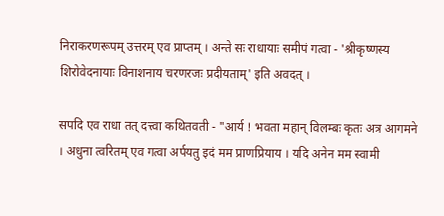निराकरणरूपम् उत्तरम् एव प्राप्तम् । अन्ते सः राधायाः समीपं गत्वा - 'श्रीकृष्णस्य शिरोवेदनायाः विनाशनाय चरणरजः प्रदीयताम्' इति अवदत् ।

सपदि एव राधा तत् दत्त्वा कथितवती - "आर्य ! भवता महान् विलम्बः कृतः अत्र आगमने । अधुना त्वरितम् एव गत्वा अर्पयतु इदं मम प्राणप्रियाय । यदि अनेन मम स्वामी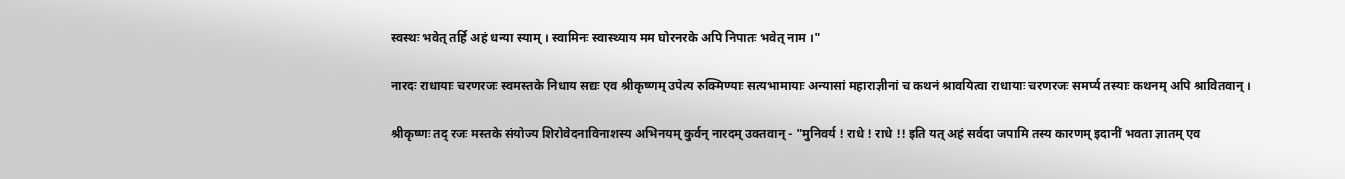स्वस्थः भवेत् तर्हि अहं धन्या स्याम् । स्वामिनः स्वास्थ्याय मम घोरनरके अपि निपातः भवेत् नाम ।"

नारदः राधायाः चरणरजः स्वमस्तके निधाय सद्यः एव श्रीकृष्णम् उपेत्य रुक्मिण्याः सत्यभामायाः अन्यासां महाराज्ञीनां च कथनं श्रावयित्वा राधायाः चरणरजः समर्प्य तस्याः कथनम् अपि श्रावितवान् ।

श्रीकृष्णः तद् रजः मस्तके संयोज्य शिरोवेदनाविनाशस्य अभिनयम् कुर्वन् नारदम् उक्तवान् - "मुनिवर्य ! राधे ! राधे !! इति यत् अहं सर्वदा जपामि तस्य कारणम् इदानीं भवता ज्ञातम् एव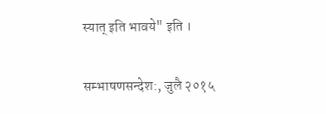स्यात् इति भावये" इति ।

सम्भाषणसन्देश:, जुलै २०१५